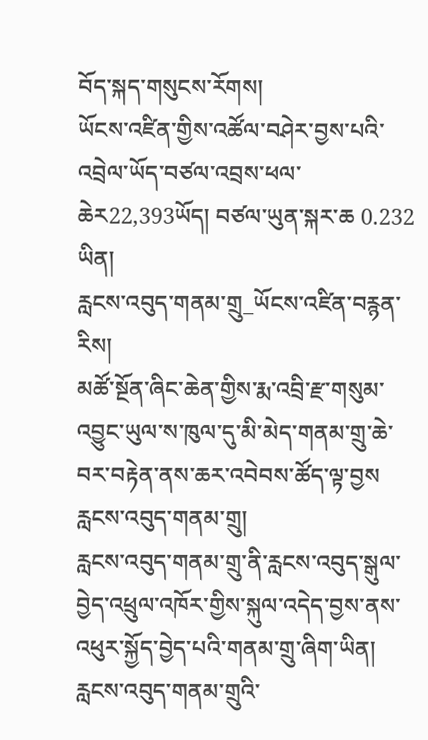བོད་སྐད་གསུངས་རོགས།
ཡོངས་འཛིན་གྱིས་འཚོལ་བཤེར་བྱས་པའི་འབྲེལ་ཡོད་བཙལ་འབྲས་ཕལ་ཆེར22,393ཡོད། བཙལ་ཡུན་སྐར་ཆ 0.232
ཡིན།
རླངས་འབུད་གནམ་གྲུ_ཡོངས་འཛིན་བརྙན་རིས།
མཚོ་སྔོན་ཞིང་ཆེན་གྱིས་རྨ་འབྲི་རྫ་གསུམ་འབྱུང་ཡུལ་ས་ཁུལ་དུ་མི་མེད་གནམ་གྲུ་ཆེ་བར་བརྟེན་ནས་ཆར་འབེབས་ཚོད་ལྟ་བྱས
རླངས་འབུད་གནམ་གྲུ།
རླངས་འབུད་གནམ་གྲུ་ནི་རླངས་འབུད་སྒུལ་བྱེད་འཕྲུལ་འཁོར་གྱིས་སྐུལ་འདེད་བྱས་ནས་འཕུར་སྐྱོད་བྱེད་པའི་གནམ་གྲུ་ཞིག་ཡིན། རླངས་འབུད་གནམ་གྲུའི་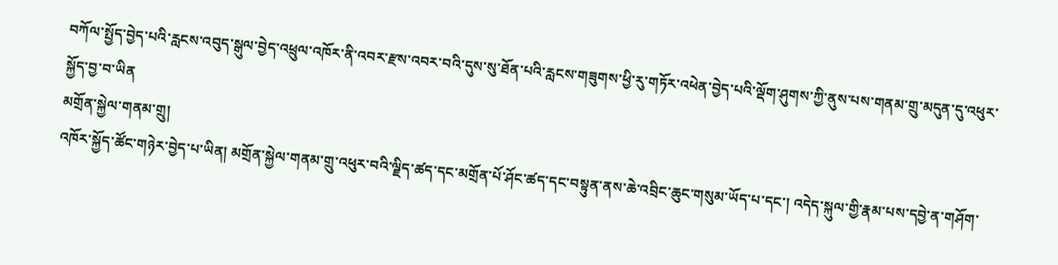བཀོལ་སྤྱོད་བྱེད་པའི་རླངས་འབུད་སྒུལ་བྱེད་འཕྲུལ་འཁོར་ནི་འབར་རྫས་འབར་བའི་དུས་སུ་ཐོན་པའི་རླངས་གཟུགས་ཕྱི་རུ་གཏོར་འཕེན་བྱེད་པའི་ལྡོག་ཤུགས་ཀྱི་ནུས་པས་གནམ་གྲུ་མདུན་དུ་འཕུར་སྐྱོད་བྱ་བ་ཡིན
མགྲོན་སྐྱེལ་གནམ་གྲུ།
འཁོར་སྐྱོད་ཚོང་གཉེར་བྱེད་པ་ཡིན། མགྲོན་སྐྱེལ་གནམ་གྲུ་འཕུར་བའི་ལྗིད་ཚད་དང་མགྲོན་པོ་ཤོང་ཚད་དང་བསྟུན་ནས་ཆེ་འབྲིང་ཆུང་གསུམ་ཡོད་པ་དང་། འདེད་སྐུལ་གྱི་རྣམ་པས་དབྱེ་ན་གཤོག་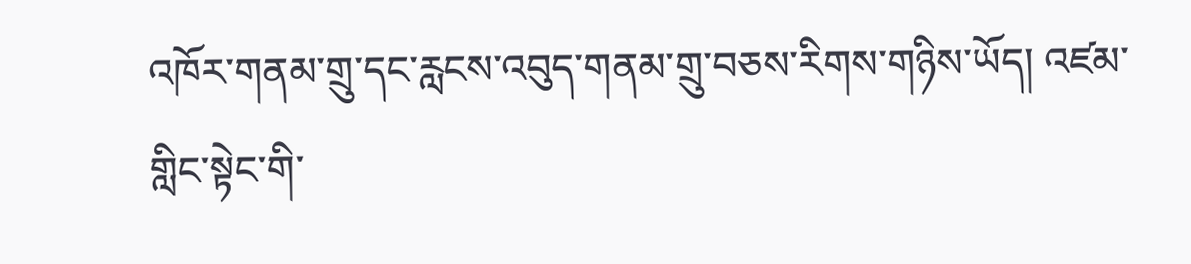འཁོར་གནམ་གྲུ་དང་རླངས་འབུད་གནམ་གྲུ་བཅས་རིགས་གཉིས་ཡོད། འཛམ་གླིང་སྟེང་གི་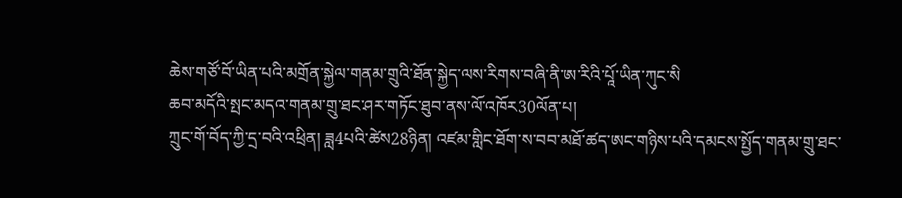ཆེས་གཙོ་བོ་ཡིན་པའི་མགྲོན་སྐྱེལ་གནམ་གྲུའི་ཐོན་སྐྱེད་ལས་རིགས་བཞི་ནི་ཨ་རིའི་པཱོ་ཡིན་ཀུང་སི
ཆབ་མདོའི་སྤང་མདའ་གནམ་གྲུ་ཐང་ཤར་གཏོང་ཐུབ་ནས་ལོ་འཁོར30ལོན་པ།
ཀྲུང་གོ་བོད་ཀྱི་དྲ་བའི་འཕྲིན། ཟླ4པའི་ཚེས28ཉིན། འཛམ་གླིང་ཐོག་ས་བབ་མཐོ་ཚད་ཨང་གཉིས་པའི་དམངས་སྤྱོད་གནམ་གྲུ་ཐང་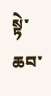སྟེ་ཆབ་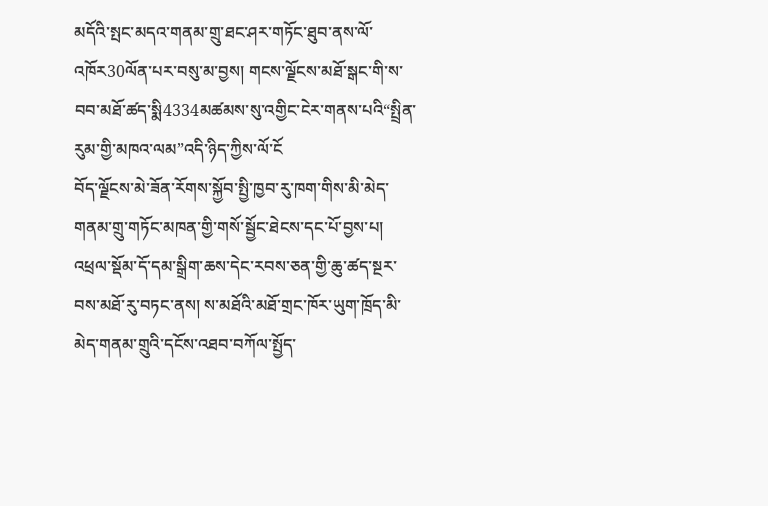མདོའི་སྤང་མདའ་གནམ་གྲུ་ཐང་ཤར་གཏོང་ཐུབ་ནས་ལོ་འཁོར30ལོན་པར་བསུ་མ་བྱས། གངས་ལྗོངས་མཐོ་སྒང་གི་ས་བབ་མཐོ་ཚད་སྨི4334མཚམས་སུ་འགྱིང་ངེར་གནས་པའི“སྤྲིན་རུམ་གྱི་མཁའ་ལམ”འདི་ཉིད་ཀྱིས་ལོ་ངོ
བོད་ལྗོངས་མེ་ཟོན་རོགས་སྐྱོབ་སྤྱི་ཁྱབ་རུ་ཁག་གིས་མི་མེད་གནམ་གྲུ་གཏོང་མཁན་གྱི་གསོ་སྦྱོང་ཐེངས་དང་པོ་བྱས་པ།
འཕྲལ་སྡོམ་དོ་དམ་སྒྲིག་ཆས་དེང་རབས་ཅན་གྱི་ཆུ་ཚད་སྔར་བས་མཐོ་རུ་བཏང་ནས། ས་མཐོའི་མཐོ་གྲང་ཁོར་ཡུག་ཁྲོད་མི་མེད་གནམ་གྲུའི་དངོས་འཐབ་བཀོལ་སྤྱོད་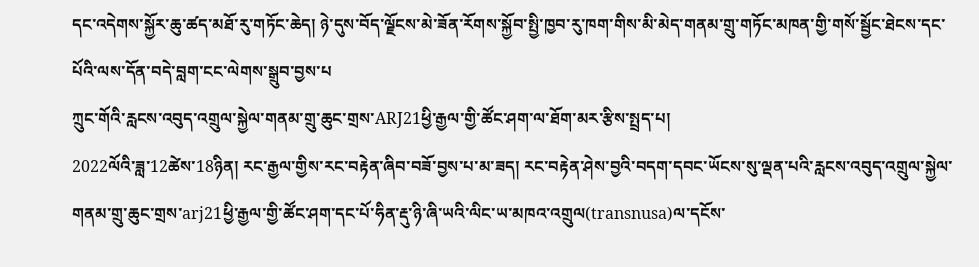དང་འདེགས་སྐྱོར་ཆུ་ཚད་མཐོ་རུ་གཏོང་ཆེད། ཉེ་དུས་བོད་ལྗོངས་མེ་ཟོན་རོགས་སྐྱོབ་སྤྱི་ཁྱབ་རུ་ཁག་གིས་མི་མེད་གནམ་གྲུ་གཏོང་མཁན་གྱི་གསོ་སྦྱོང་ཐེངས་དང་པོའི་ལས་དོན་བདེ་བླག་ངང་ལེགས་སྒྲུབ་བྱས་པ
ཀྲུང་གོའི་རླངས་འབུད་འགྲུལ་སྐྱེལ་གནམ་གྲུ་ཆུང་གྲས་ARJ21ཕྱི་རྒྱལ་གྱི་ཚོང་ཤག་ལ་ཐོག་མར་རྩིས་སྤྲད་པ།
2022ལོའི་ཟླ་12ཚེས་18ཉིན། རང་རྒྱལ་གྱིས་རང་བརྟེན་ཞིབ་བཟོ་བྱས་པ་མ་ཟད། རང་བརྟེན་ཤེས་བྱའི་བདག་དབང་ཡོངས་སུ་ལྡན་པའི་རླངས་འབུད་འགྲུལ་སྐྱེལ་གནམ་གྲུ་ཆུང་གྲས་arj21ཕྱི་རྒྱལ་གྱི་ཚོང་ཤག་དང་པོ་ཧིན་རྡུ་ཉི་ཞི་ཡའི་ལིང་ཡ་མཁའ་འགྲུལ(transnusa)ལ་དངོས་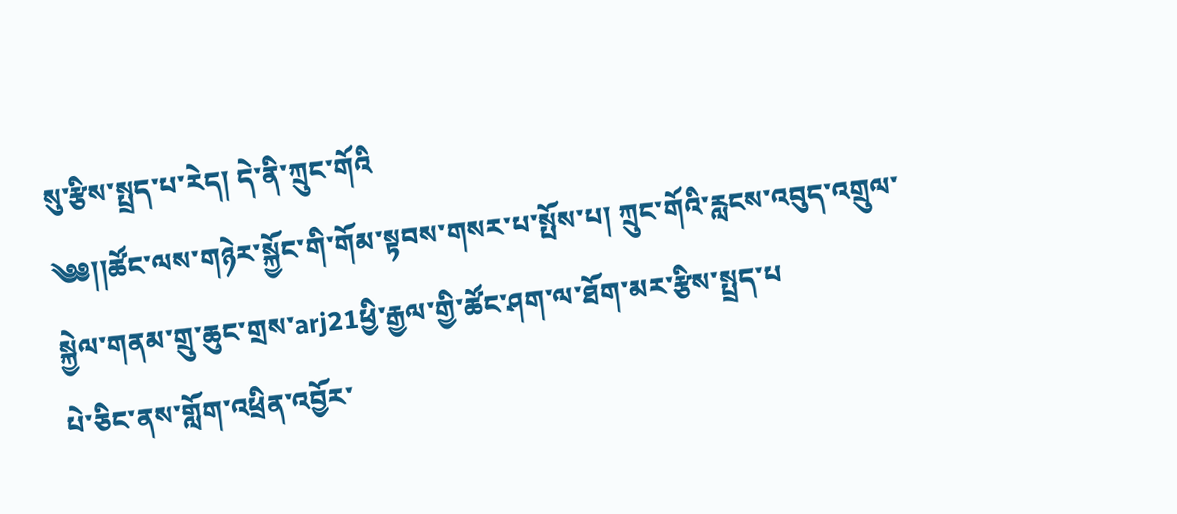སུ་རྩིས་སྤྲད་པ་རེད། དེ་ནི་ཀྲུང་གོའི
༄༅།།ཚོང་ལས་གཉེར་སྐྱོང་གི་གོམ་སྟབས་གསར་པ་སྤོས་པ། ཀྲུང་གོའི་རླངས་འབུད་འགྲུལ་སྐྱེལ་གནམ་གྲུ་ཆུང་གྲས་arj21ཕྱི་རྒྱལ་གྱི་ཚོང་ཤག་ལ་ཐོག་མར་རྩིས་སྤྲད་པ
པེ་ཅིང་ནས་གློག་འཕྲིན་འབྱོར་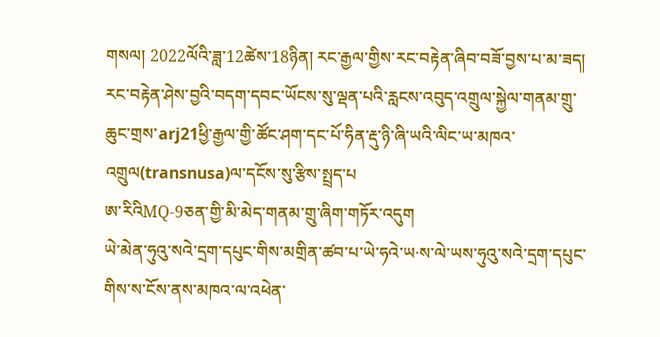གསལ། 2022ལོའི་ཟླ་12ཚེས་18ཉིན། རང་རྒྱལ་གྱིས་རང་བརྟེན་ཞིབ་བཟོ་བྱས་པ་མ་ཟད། རང་བརྟེན་ཤེས་བྱའི་བདག་དབང་ཡོངས་སུ་ལྡན་པའི་རླངས་འབུད་འགྲུལ་སྐྱེལ་གནམ་གྲུ་ཆུང་གྲས་arj21ཕྱི་རྒྱལ་གྱི་ཚོང་ཤག་དང་པོ་ཧིན་རྡུ་ཉི་ཞི་ཡའི་ལིང་ཡ་མཁའ་འགྲུལ(transnusa)ལ་དངོས་སུ་རྩིས་སྤྲད་པ
ཨ་རིའིMQ-9ཅན་གྱི་མི་མེད་གནམ་གྲུ་ཞིག་གཏོར་འདུག
ཡེ་མེན་ཧུའུ་སའེ་དྲག་དཔུང་གིས་མགྲིན་ཚབ་པ་ཡེ་ཧའེ་ཡ·ས་ལེ་ཡས་ཧུའུ་སའེ་དྲག་དཔུང་གིས་ས་ངོས་ནས་མཁའ་ལ་འཕེན་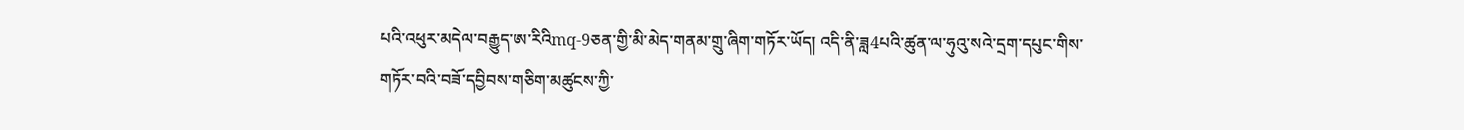པའི་འཕུར་མདེལ་བརྒྱུད་ཨ་རིའིmq-9ཅན་གྱི་མི་མེད་གནམ་གྲུ་ཞིག་གཏོར་ཡོད། འདི་ནི་ཟླ4པའི་ཚུན་ལ་ཧུའུ་སའེ་དྲག་དཔུང་གིས་གཏོར་བའི་བཟོ་དབྱིབས་གཅིག་མཚུངས་ཀྱི་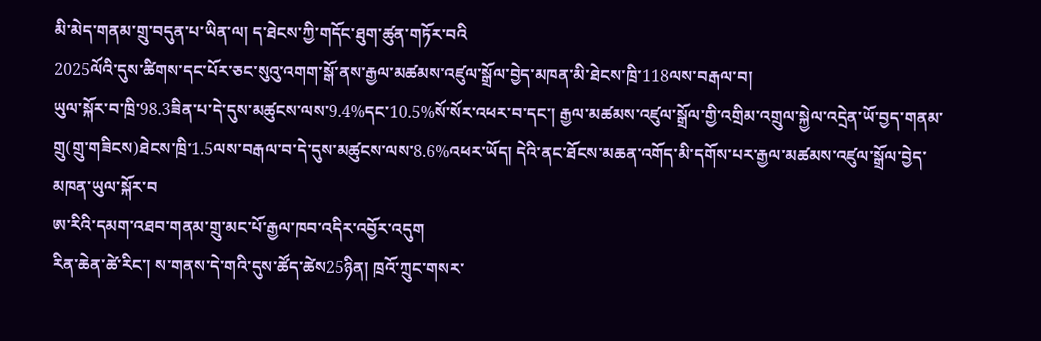མི་མེད་གནམ་གྲུ་བདུན་པ་ཡིན་ལ། ད་ཐེངས་ཀྱི་གདོང་ཐུག་ཚུན་གཏོར་བའི
2025ལོའི་དུས་ཚིགས་དང་པོར་ཅང་སུའུ་འགག་སྒོ་ནས་རྒྱལ་མཚམས་འཛུལ་སྒྲོལ་བྱེད་མཁན་མི་ཐེངས་ཁྲི་118ལས་བརྒལ་བ།
ཡུལ་སྐོར་བ་ཁྲི་98.3ཟིན་པ་དེ་དུས་མཚུངས་ལས་9.4%དང་10.5%སོ་སོར་འཕར་བ་དང་། རྒྱལ་མཚམས་འཛུལ་སྒྲོལ་གྱི་འགྲིམ་འགྲུལ་སྐྱེལ་འདྲེན་ཡོ་བྱད་གནམ་གྲུ(གྲུ་གཟིངས)ཐེངས་ཁྲི་1.5ལས་བརྒལ་བ་དེ་དུས་མཚུངས་ལས་8.6%འཕར་ཡོད། དེའི་ནང་ཐོངས་མཆན་འགོད་མི་དགོས་པར་རྒྱལ་མཚམས་འཛུལ་སྒྲོལ་བྱེད་མཁན་ཡུལ་སྐོར་བ
ཨ་རིའི་དམག་འཐབ་གནམ་གྲུ་མང་པོ་རྒྱལ་ཁབ་འདིར་འབྱོར་འདུག
རིན་ཆེན་ཚེ་རིང་། ས་གནས་དེ་གའི་དུས་ཚོད་ཚེས25ཉིན། ཁྲའོ་ཀྲུང་གསར་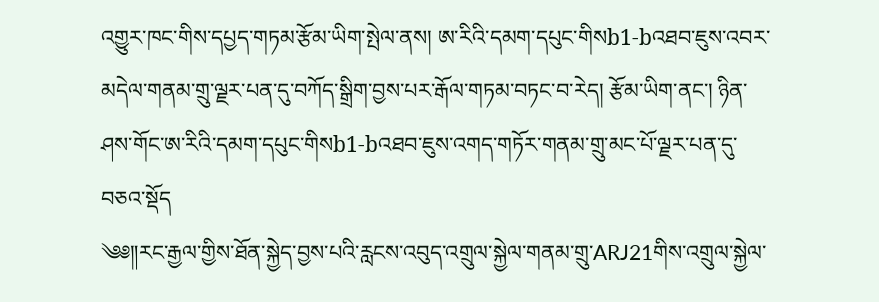འགྱུར་ཁང་གིས་དཔྱད་གཏམ་རྩོམ་ཡིག་སྤེལ་ནས། ཨ་རིའི་དམག་དཔུང་གིསb1-bའཐབ་ཇུས་འབར་མདེལ་གནམ་གྲུ་ལྗར་པན་དུ་བཀོད་སྒྲིག་བྱས་པར་རྒོལ་གཏམ་བཏང་བ་རེད། རྩོམ་ཡིག་ནང་། ཉིན་ཤས་གོང་ཨ་རིའི་དམག་དཔུང་གིསb1-bའཐབ་ཇུས་འགད་གཏོར་གནམ་གྲུ་མང་པོ་ལྗར་པན་དུ་བཅའ་སྡོད
༄༅༎རང་རྒྱལ་གྱིས་ཐོན་སྐྱེད་བྱས་པའི་རླངས་འབུད་འགྲུལ་སྐྱེལ་གནམ་གྲུ་ARJ21གིས་འགྲུལ་སྐྱེལ་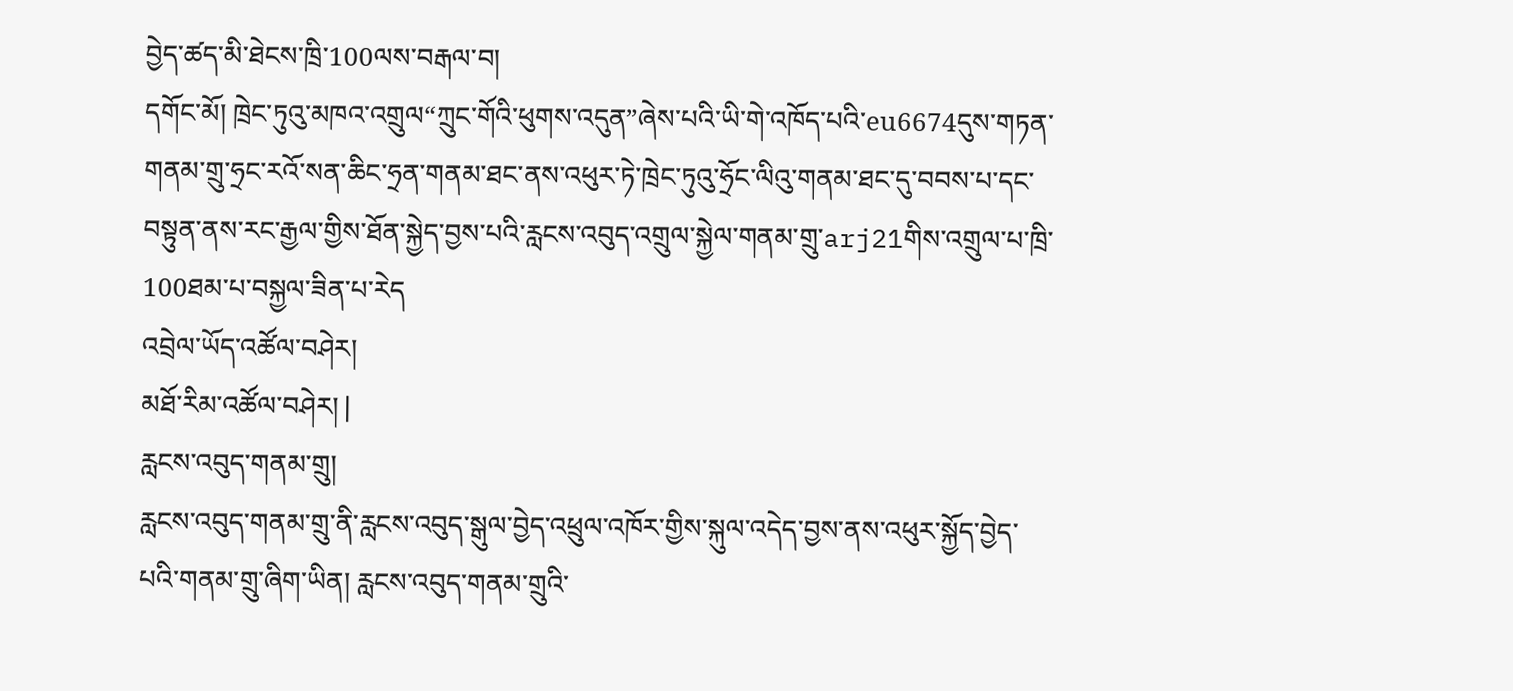བྱེད་ཚད་མི་ཐེངས་ཁྲི་100ལས་བརྒལ་བ།
དགོང་མོ། ཁྲེང་ཏུའུ་མཁའ་འགྲུལ“ཀྲུང་གོའི་ཕུགས་འདུན”ཞེས་པའི་ཡི་གེ་འཁོད་པའི་eu6674དུས་གཏན་གནམ་གྲུ་ཧྲང་རའོ་སན་ཆིང་ཧྲན་གནམ་ཐང་ནས་འཕུར་ཏེ་ཁྲེང་ཏུའུ་ཧྲོང་ལིའུ་གནམ་ཐང་དུ་བབས་པ་དང་བསྟུན་ནས་རང་རྒྱལ་གྱིས་ཐོན་སྐྱེད་བྱས་པའི་རླངས་འབུད་འགྲུལ་སྐྱེལ་གནམ་གྲུ་arj21གིས་འགྲུལ་པ་ཁྲི་100ཐམ་པ་བསྐྱལ་ཟིན་པ་རེད
འབྲེལ་ཡོད་འཚོལ་བཤེར།
མཐོ་རིམ་འཚོལ་བཤེར། |
རླངས་འབུད་གནམ་གྲུ།
རླངས་འབུད་གནམ་གྲུ་ནི་རླངས་འབུད་སྒུལ་བྱེད་འཕྲུལ་འཁོར་གྱིས་སྐུལ་འདེད་བྱས་ནས་འཕུར་སྐྱོད་བྱེད་པའི་གནམ་གྲུ་ཞིག་ཡིན། རླངས་འབུད་གནམ་གྲུའི་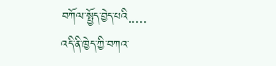བཀོལ་སྤྱོད་བྱེད་པའི.....
འདི་ནི་ཁྱེད་ཀྱི་བཀའ་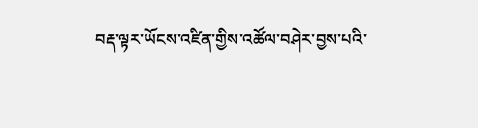བརྡ་ལྟར་ཡོངས་འཛིན་གྱིས་འཚོལ་བཤེར་བྱས་པའི་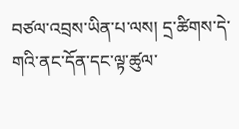བཙལ་འབྲས་ཡིན་པ་ལས། དྲ་ཚིགས་དེ་གའི་ནང་དོན་དང་ལྟ་ཚུལ་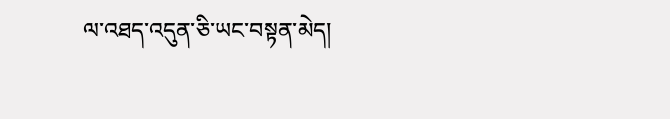ལ་འཐད་འདུན་ཅི་ཡང་བསྟན་མེད།